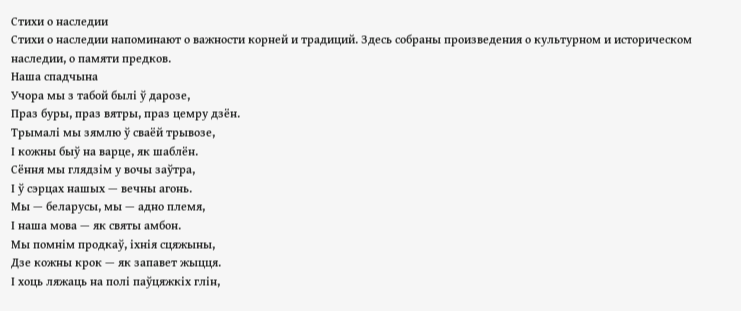Стихи о наследии
Стихи о наследии напоминают о важности корней и традиций. Здесь собраны произведения о культурном и историческом наследии, о памяти предков.
Наша спадчына
Учора мы з табой былі ў дарозе,
Праз буры, праз вятры, праз цемру дзён.
Трымалі мы зямлю ў сваёй трывозе,
І кожны быў на варце, як шаблён.
Сёння мы глядзім у вочы заўтра,
І ў сэрцах нашых — вечны агонь.
Мы — беларусы, мы — адно племя,
І наша мова — як святы амбон.
Мы помнім продкаў, іхнія сцяжыны,
Дзе кожны крок — як запавет жыцця.
І хоць ляжаць на полі паўцяжкіх глін,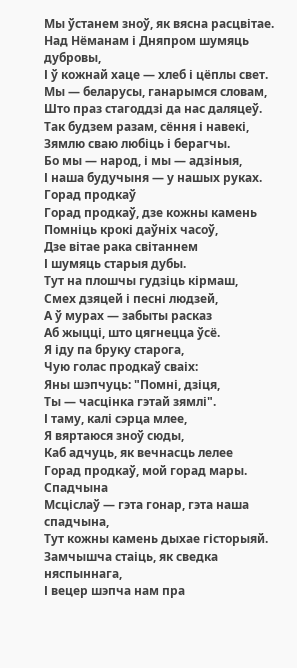Мы ўстанем зноў, як вясна расцвітае.
Над Нёманам і Дняпром шумяць дубровы,
І ў кожнай хаце — хлеб і цёплы свет.
Мы — беларусы, ганарымся словам,
Што праз стагоддзі да нас даляцеў.
Так будзем разам, сёння і навекі,
Зямлю сваю любіць і берагчы.
Бо мы — народ, і мы — адзіныя,
І наша будучыня — у нашых руках.
Горад продкаў
Горад продкаў, дзе кожны камень
Помніць крокі даўніх часоў,
Дзе вітае рака світаннем
І шумяць старыя дубы.
Тут на плошчы гудзіць кірмаш,
Смех дзяцей і песні людзей,
А ў мурах — забыты расказ
Аб жыцці, што цягнецца ўсё.
Я іду па бруку старога,
Чую голас продкаў сваіх:
Яны шэпчуць: "Помні, дзіця,
Ты — часцінка гэтай зямлі".
І таму, калі сэрца млее,
Я вяртаюся зноў сюды,
Каб адчуць, як вечнасць лелее
Горад продкаў, мой горад мары.
Спадчына
Мсціслаў — гэта гонар, гэта наша спадчына,
Тут кожны камень дыхае гісторыяй.
Замчышча стаіць, як сведка няспыннага,
І вецер шэпча нам пра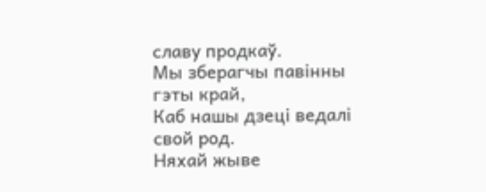славу продкаў.
Мы зберагчы павінны гэты край,
Каб нашы дзеці ведалі свой род.
Няхай жыве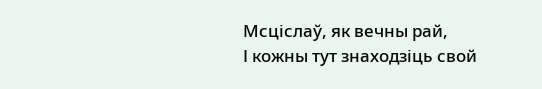Мсціслаў, як вечны рай,
І кожны тут знаходзіць свой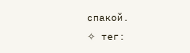спакой.
✧ тег: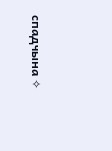спадчына ✧